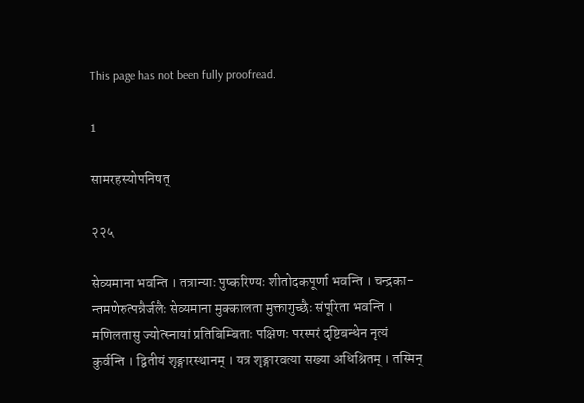This page has not been fully proofread.

1

सामरहस्योपनिषत्

२२५

सेव्यमाना भवन्ति । तत्रान्याः पुष्करिण्यः शीतोदकपूर्णा भवन्ति । चन्द्रका-
न्तमणेरुत्पन्नैर्जलैः सेव्यमाना मुक्कालता मुक्तागुच्छैः संपूरिता भवन्ति ।
मणिलतासु ज्योत्स्नायां प्रतिबिम्बिताः पक्षिणः परस्परं दृष्टिबन्धेन नृत्यं
कुर्वन्ति । द्वितीयं शृङ्गारस्थानम् । यत्र शृङ्गारवत्या सख्या अधिश्रितम् । तस्मिन्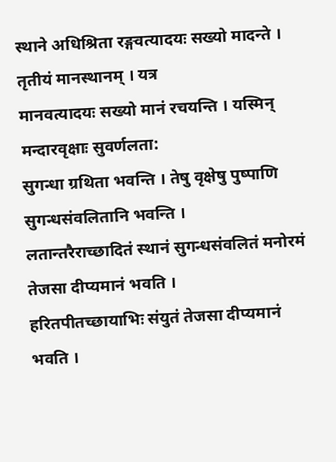स्थाने अधिश्रिता रङ्गवत्यादयः सख्यो मादन्ते । तृतीयं मानस्थानम् । यत्र
मानवत्यादयः सख्यो मानं रचयन्ति । यस्मिन् मन्दारवृक्षाः सुवर्णलता:
सुगन्धा ग्रथिता भवन्ति । तेषु वृक्षेषु पुष्पाणि सुगन्धसंवलितानि भवन्ति ।
लतान्तरैराच्छादितं स्थानं सुगन्धसंवलितं मनोरमं तेजसा दीप्यमानं भवति ।
हरितपीतच्छायाभिः संयुतं तेजसा दीप्यमानं भवति ।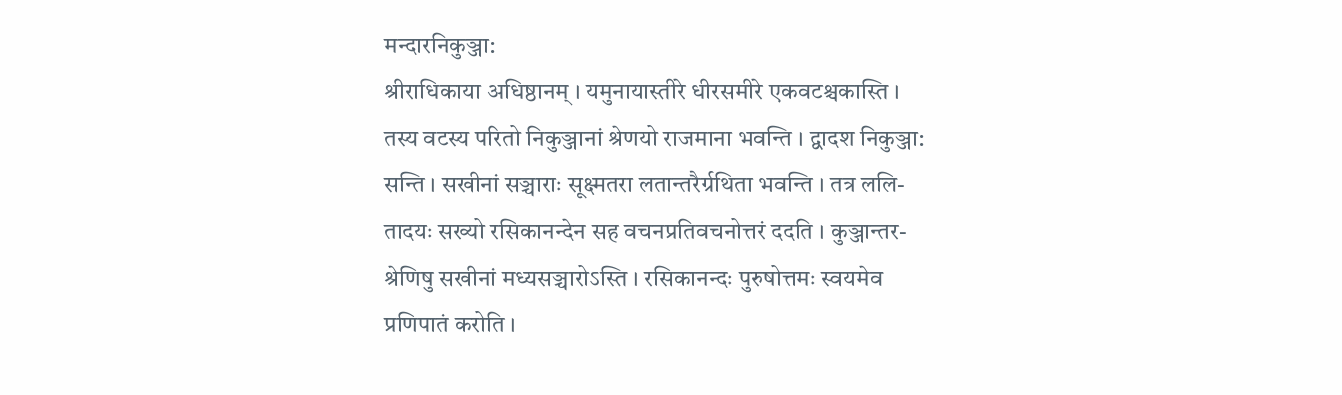मन्दारनिकुञ्जा:
श्रीराधिकाया अधिष्ठानम् । यमुनायास्तीरे धीरसमीरे एकवटश्चकास्ति ।
तस्य वटस्य परितो निकुञ्जानां श्रेणयो राजमाना भवन्ति । द्वादश निकुञ्जा:
सन्ति । सखीनां सञ्चाराः सूक्ष्मतरा लतान्तरैर्ग्रथिता भवन्ति । तत्र ललि-
तादयः सख्यो रसिकानन्देन सह वचनप्रतिवचनोत्तरं ददति । कुञ्जान्तर-
श्रेणिषु सखीनां मध्यसञ्चारोऽस्ति । रसिकानन्दः पुरुषोत्तमः स्वयमेव
प्रणिपातं करोति ।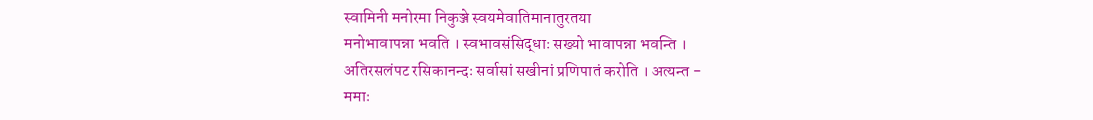स्वामिनी मनोरमा निकुञ्जे स्वयमेवातिमानातुरतया
मनोभावापन्ना भवति । स्वभावसंसिद्धाः सख्यो भावापन्ना भवन्ति ।
अतिरसलंपट रसिकानन्दः सर्वासां सखीनां प्रणिपातं करोति । अत्यन्त -
ममाः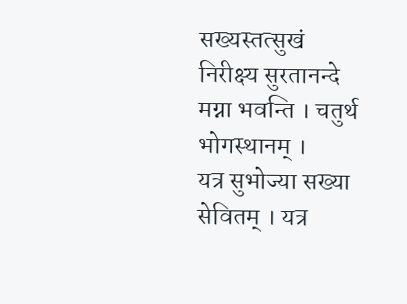सख्यस्तत्सुखं निरीक्ष्य सुरतानन्दे मग्ना भवन्ति । चतुर्थ भोगस्थानम् ।
यत्र सुभोज्या सख्या सेवितम् । यत्र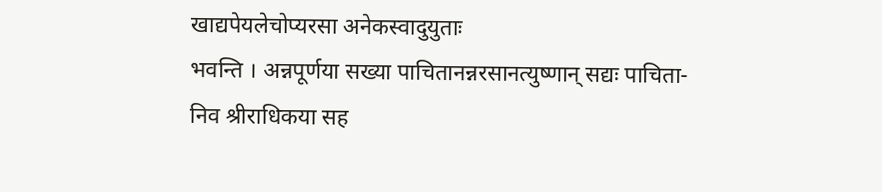खाद्यपेयलेचोप्यरसा अनेकस्वादुयुताः
भवन्ति । अन्नपूर्णया सख्या पाचितानन्नरसानत्युष्णान् सद्यः पाचिता-
निव श्रीराधिकया सह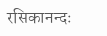रसिकानन्दः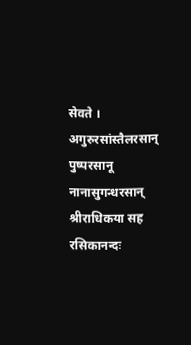सेवते । अगुरुरसांस्तैलरसान्
पुष्परसानू नानासुगन्धरसान् श्रीराधिकया सह रसिकानन्दः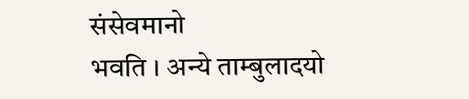संसेवमानो
भवति । अन्ये ताम्बुलादयो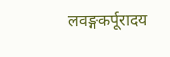लवङ्गकर्पूरादय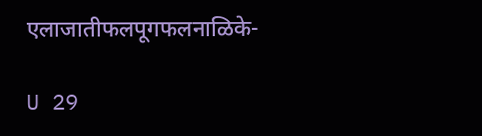एलाजातीफलपूगफलनाळिके-

U 29